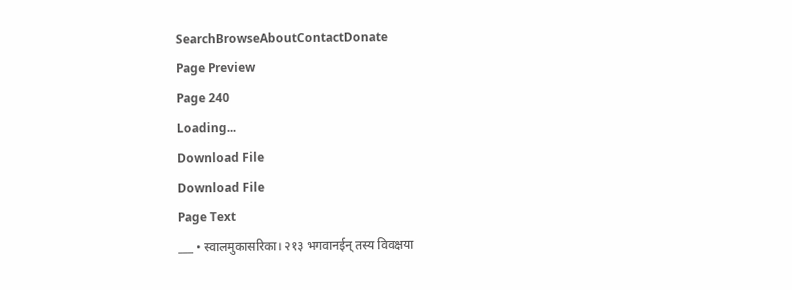SearchBrowseAboutContactDonate
Page Preview
Page 240
Loading...
Download File
Download File
Page Text
___ • स्वालमुकासरिका। २१३ भगवानईन् तस्य विवक्षया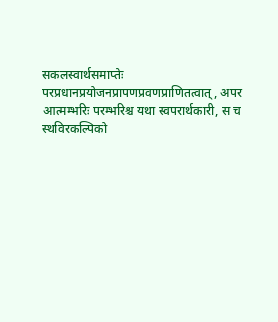सकलस्वार्थसमाप्तेः परप्रधानप्रयोजनप्रापणप्रवणप्राणितत्वात् , अपर आत्मम्भरिः परम्भरिश्च यथा स्वपरार्थकारी, स च स्थविरकल्पिको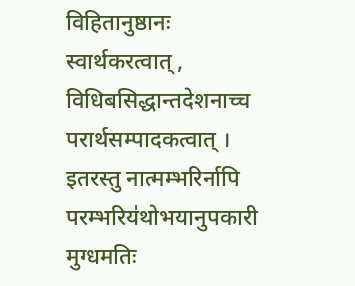विहितानुष्ठानः स्वार्थकरत्वात् , विधिबसिद्धान्तदेशनाच्च परार्थसम्पादकत्वात् । इतरस्तु नात्मम्भरिर्नापि परम्भरिय॑थोभयानुपकारी मुग्धमतिः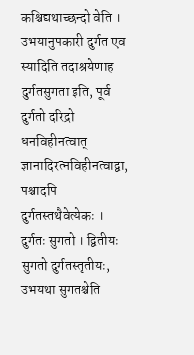कश्चिद्यथाच्छन्दो वेति । उभयानुपकारी दुर्गत एव स्यादिति तदाश्रयेणाह दुर्गतसुगता इति, पूर्व दुर्गतो दरिद्रो धनविहीनत्वात् ज्ञानादिरत्नविहीनत्वाद्वा, पश्चादपि दुर्गतस्तथैवेत्येकः । दुर्गतः सुगतो । द्वितीयः सुगतो दुर्गतस्तृतीयः, उभयथा सुगतश्चेति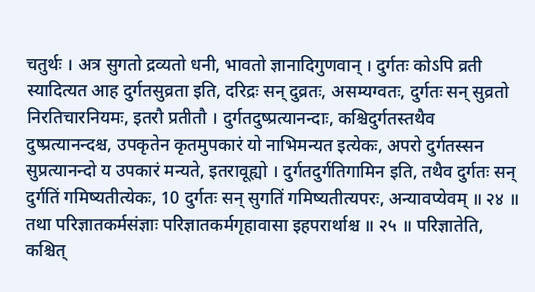चतुर्थः । अत्र सुगतो द्रव्यतो धनी, भावतो ज्ञानादिगुणवान् । दुर्गतः कोऽपि व्रती स्यादित्यत आह दुर्गतसुव्रता इति, दरिद्रः सन् दुव्रतः, असम्यग्वतः, दुर्गतः सन् सुव्रतो निरतिचारनियमः, इतरौ प्रतीतौ । दुर्गतदुष्प्रत्यानन्दाः, कश्चिदुर्गतस्तथैव दुष्प्रत्यानन्दश्च, उपकृतेन कृतमुपकारं यो नाभिमन्यत इत्येकः, अपरो दुर्गतस्सन सुप्रत्यानन्दो य उपकारं मन्यते, इतरावूह्यो । दुर्गतदुर्गतिगामिन इति, तथैव दुर्गतः सन् दुर्गतिं गमिष्यतीत्येकः, 10 दुर्गतः सन् सुगतिं गमिष्यतीत्यपरः, अन्यावप्येवम् ॥ २४ ॥ तथा परिज्ञातकर्मसंज्ञाः परिज्ञातकर्मगृहावासा इहपरार्थाश्च ॥ २५ ॥ परिज्ञातेति, कश्चित्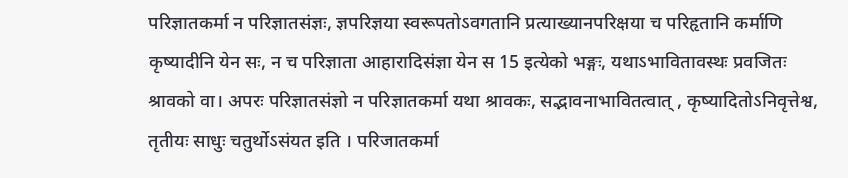परिज्ञातकर्मा न परिज्ञातसंज्ञः, ज्ञपरिज्ञया स्वरूपतोऽवगतानि प्रत्याख्यानपरिक्षया च परिहृतानि कर्माणि कृष्यादीनि येन सः, न च परिज्ञाता आहारादिसंज्ञा येन स 15 इत्येको भङ्गः, यथाऽभावितावस्थः प्रवजितः श्रावको वा। अपरः परिज्ञातसंज्ञो न परिज्ञातकर्मा यथा श्रावकः, सद्भावनाभावितत्वात् , कृष्यादितोऽनिवृत्तेश्व, तृतीयः साधुः चतुर्थोऽसंयत इति । परिजातकर्मा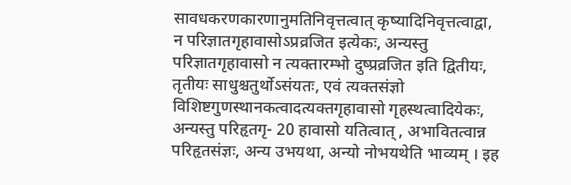सावधकरणकारणानुमतिनिवृत्तत्वात् कृष्यादिनिवृत्तत्वाद्वा, न परिज्ञातगृहावासोऽप्रव्रजित इत्येकः, अन्यस्तु परिज्ञातगृहावासो न त्यक्तारम्भो दुष्प्रव्रजित इति द्वितीयः, तृतीयः साधुश्चतुर्थोऽसंयतः, एवं त्यक्तसंज्ञो विशिष्टगुणस्थानकत्वादत्यक्तगृहावासो गृहस्थत्वादियेकः, अन्यस्तु परिहृतगृ- 20 हावासो यतित्वात् , अभावितत्वान्न परिहृतसंज्ञः, अन्य उभयथा, अन्यो नोभयथेति भाव्यम् । इह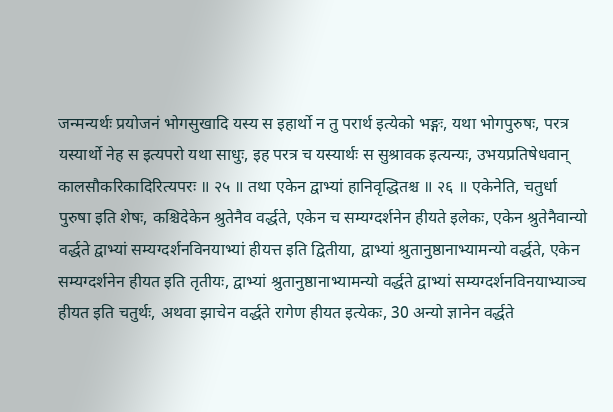जन्मन्यर्थः प्रयोजनं भोगसुखादि यस्य स इहार्थो न तु परार्थ इत्येको भङ्गः, यथा भोगपुरुषः, परत्र यस्यार्थो नेह स इत्यपरो यथा साधुः, इह परत्र च यस्यार्थः स सुश्रावक इत्यन्यः, उभयप्रतिषेधवान् कालसौकरिकादिरित्यपरः ॥ २५ ॥ तथा एकेन द्वाभ्यां हानिवृद्धितश्च ॥ २६ ॥ एकेनेति, चतुर्धा पुरुषा इति शेषः, कश्चिदेकेन श्रुतेनैव वर्द्धते, एकेन च सम्यग्दर्शनेन हीयते इलेकः, एकेन श्रुतेनैवान्यो वर्द्धते द्वाभ्यां सम्यग्दर्शनविनयाभ्यां हीयत्त इति द्वितीया, द्वाभ्यां श्रुतानुष्ठानाभ्यामन्यो वर्द्धते, एकेन सम्यग्दर्शनेन हीयत इति तृतीयः, द्वाभ्यां श्रुतानुष्ठानाभ्यामन्यो वर्द्धते द्वाभ्यां सम्यग्दर्शनविनयाभ्याञ्च हीयत इति चतुर्थः, अथवा झाचेन वर्द्धते रागेण हीयत इत्येकः, 30 अन्यो ज्ञानेन वर्द्धते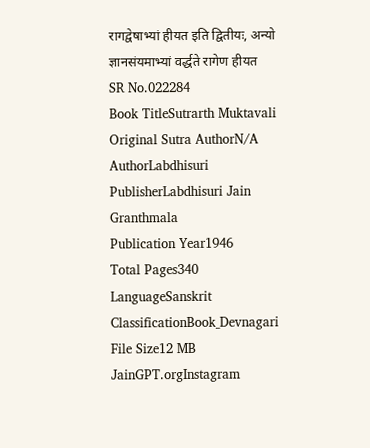रागद्वेषाभ्यां हीयत इति द्वितीयः, अन्यो ज्ञानसंयमाभ्यां वर्द्धते रागेण हीयत
SR No.022284
Book TitleSutrarth Muktavali
Original Sutra AuthorN/A
AuthorLabdhisuri
PublisherLabdhisuri Jain Granthmala
Publication Year1946
Total Pages340
LanguageSanskrit
ClassificationBook_Devnagari
File Size12 MB
JainGPT.orgInstagram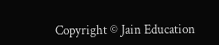Copyright © Jain Education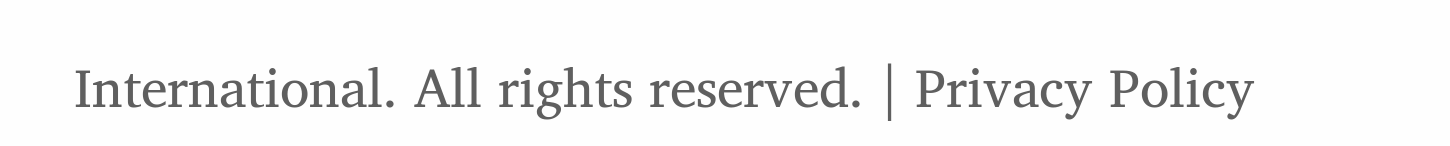International. All rights reserved. | Privacy Policy